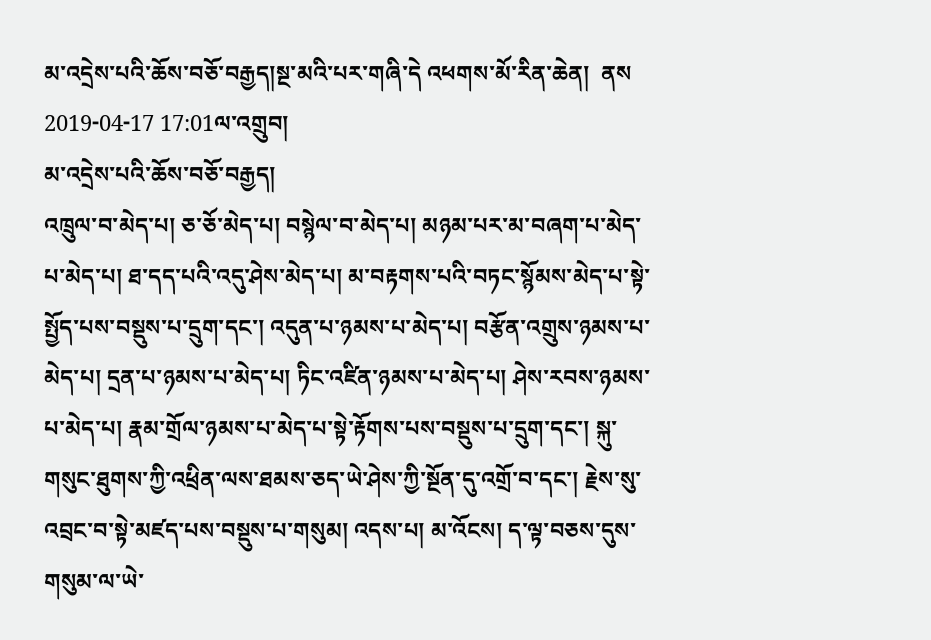མ་འདྲེས་པའི་ཆོས་བཅོ་བརྒྱད།སྔ་མའི་པར་གཞི་དེ འཕགས་མོ་རིན་ཆེན།  ནས 2019-04-17 17:01ལ་འགྲུབ།
མ་འདྲེས་པའི་ཆོས་བཅོ་བརྒྱད།
འཁྲུལ་བ་མེད་པ། ཅ་ཅོ་མེད་པ། བསྙེལ་བ་མེད་པ། མཉམ་པར་མ་བཞག་པ་མེད་པ་མེད་པ། ཐ་དད་པའི་འདུ་ཤེས་མེད་པ། མ་བརྟགས་པའི་བཏང་སྙོམས་མེད་པ་སྟེ་སྤྱོད་པས་བསྡུས་པ་དྲུག་དང་། འདུན་པ་ཉམས་པ་མེད་པ། བརྩོན་འགྲུས་ཉམས་པ་མེད་པ། དྲན་པ་ཉམས་པ་མེད་པ། ཏིང་འཛིན་ཉམས་པ་མེད་པ། ཤེས་རབས་ཉམས་པ་མེད་པ། རྣམ་གྲོལ་ཉམས་པ་མེད་པ་སྟེ་རྟོགས་པས་བསྡུས་པ་དྲུག་དང་། སྐུ་གསུང་ཐུགས་ཀྱི་འཕྲིན་ལས་ཐམས་ཅད་ཡེ་ཤེས་ཀྱི་སྔོན་དུ་འགྲོ་བ་དང་། རྗེས་སུ་འབྲང་བ་སྟེ་མཛད་པས་བསྡུས་པ་གསུམ། འདས་པ། མ་འོངས། ད་ལྟ་བཅས་དུས་གསུམ་ལ་ཡེ་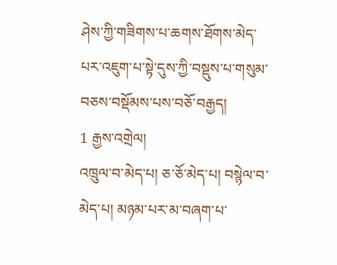ཤེས་ཀྱི་གཟིགས་པ་ཆགས་ཐོགས་མེད་པར་འཇུག་པ་སྟེ་དུས་ཀྱི་བསྡུས་པ་གསུམ་བཅས་བསྡོམས་པས་བཅོ་བརྒྱད།
1 རྒྱས་འགྲེལ།
འཁྲུལ་བ་མེད་པ། ཅ་ཅོ་མེད་པ། བསྙེལ་བ་མེད་པ། མཉམ་པར་མ་བཞག་པ་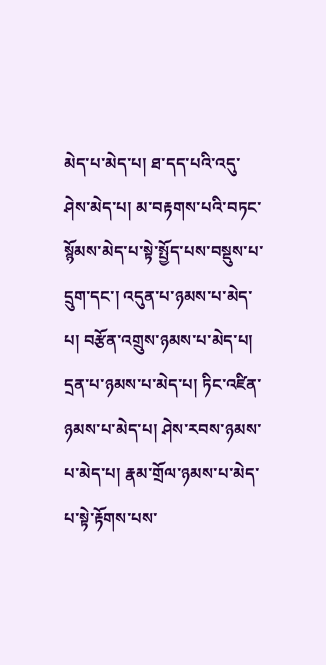མེད་པ་མེད་པ། ཐ་དད་པའི་འདུ་ཤེས་མེད་པ། མ་བརྟགས་པའི་བཏང་སྙོམས་མེད་པ་སྟེ་སྤྱོད་པས་བསྡུས་པ་དྲུག་དང་། འདུན་པ་ཉམས་པ་མེད་པ། བརྩོན་འགྲུས་ཉམས་པ་མེད་པ། དྲན་པ་ཉམས་པ་མེད་པ། ཏིང་འཛིན་ཉམས་པ་མེད་པ། ཤེས་རབས་ཉམས་པ་མེད་པ། རྣམ་གྲོལ་ཉམས་པ་མེད་པ་སྟེ་རྟོགས་པས་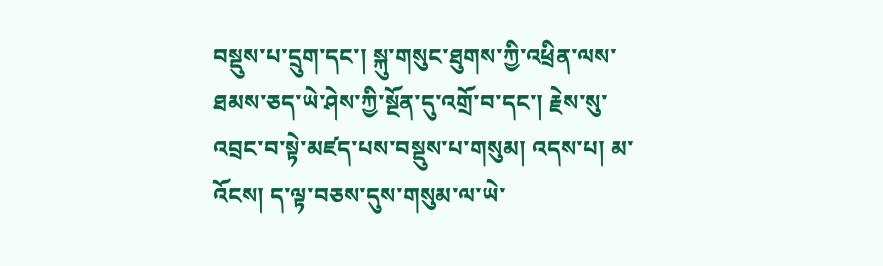བསྡུས་པ་དྲུག་དང་། སྐུ་གསུང་ཐུགས་ཀྱི་འཕྲིན་ལས་ཐམས་ཅད་ཡེ་ཤེས་ཀྱི་སྔོན་དུ་འགྲོ་བ་དང་། རྗེས་སུ་འབྲང་བ་སྟེ་མཛད་པས་བསྡུས་པ་གསུམ། འདས་པ། མ་འོངས། ད་ལྟ་བཅས་དུས་གསུམ་ལ་ཡེ་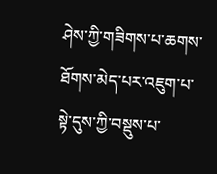ཤེས་ཀྱི་གཟིགས་པ་ཆགས་ཐོགས་མེད་པར་འཇུག་པ་སྟེ་དུས་ཀྱི་བསྡུས་པ་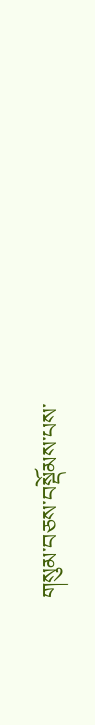གསུམ་བཅས་བསྡོམས་པས་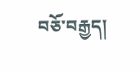བཅོ་བརྒྱད།